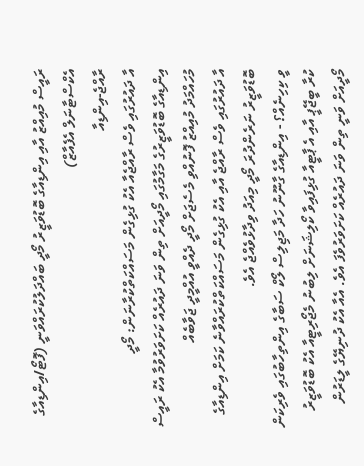ރައީސް މުއިއްޒު އާއި އިންޑިއާގެ ބޮޑުވަޒީރު މޯދީ ބައްދަލުކުރައްވަނީ (ފޮޓޯ/އިންޑިއާގެ އެކްސްޓާނަލް އެފެއާޒް)
ރާއްޖެ-އިންޑިއާ
އާ ދައުރުގައި ވެސް ރާއްޖެއާ އެކު ގުޅިގެން މަސައްކަތްކުރާނަން: މޯދީ
އިންޑިއާގެ ބޮޑުވަޒީރުގެ މަގާމުގައި މޯދީއަށް ތިން ވަނަ ދައުރެއް ކަށަވަރުވުމާ އެކު ރައީސް މުހައްމަދު މުއިއްޒު ފޮނުއްވި މެސެޖަށް މޯދީ ދެއްވީ އުއްމީދީ ޖަވާބެއް
އާ ދައުރުގައި ވެސް ރާއްޖެ އާއި އެކު ގުޅިގެން މަސައްކަތްކުރައްވާނެ ކަމަށް އިންޑިއާގެ ބޮޑުވަޒީރު ނަރެންދުރަ މޯދީ މިއަދު ވިދާޅުވެއްޖެ އެވެ.
ވީ ކިހިނެއް؟ - އިންޑިއާގެ ގާނޫނު ހަދާ މަޖިލިސް ލޯކް ސަބާގެ އިންތިހާބުގައި ވެރިކަން ކުރާ ބީޖޭޕީ އާއި އެ ޕާޓީއާ ގުޅިފައިވާ ކޯލިޝަނަށް ލިބުނު މެޖޯރިޓީއާ އެކު ބޮޑުވަޒީރު މޯދީއަށް ވަނީ ތިން ވަނަ ދައުރެއް ކަށަވަރުވެފަ އެވެ. އެއާ އެކު ދުނިޔޭގެ ލީޑަރުން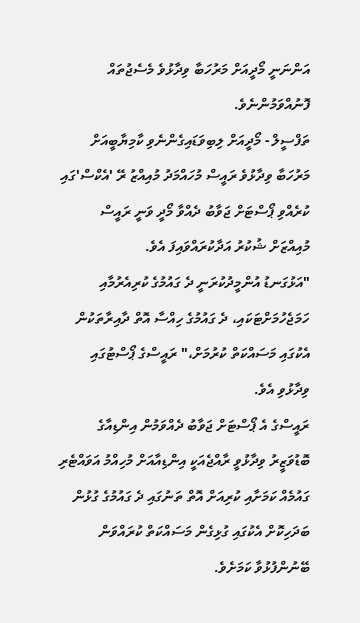އަންނަނީ މޯދީއަށް މަރުހަބާ ވިދާޅުވެ މެސެޖުތައް ފޮނުއްވަމުންނެވެ.
ތަފްސީލް - މޯދީއަށް ލިބިވަޑައިގެންނެވި ކާމިޔާބީއަށް މަރުހަބާ ވިދާޅުވެ ރައީސް މުހައްމަދު މުއިއްޒު ރޭ 'އެކްސް'ގައި ކުރެއްވި ޕޯސްޓަށް ޖަވާބު ދެއްވާ މޯދީ ވަނީ ރައީސް މުއިއްޒަށް ޝުކުރު އަދާކުރައްވައިފަ އެވެ.
"އަޅުގަނޑު އުންމީދުކުރަނީ ދެ ގައުމުގެ ކުރިއެރުމާއި ހަމަޖެހުމަށްޓަކައި، ދެ ގައުމުގެ ހިއްސާ އޮތް ދާއިރާތަކުން އެކުގައި މަސައްކަތް ކުރުމަށް،" ރައީސްގެ ޕޯސްޓުގައި ވިދާޅުވި އެވެ.
ރައީސްގެ އެ ޕޯސްޓަށް ޖަވާބު ދެއްވަމުން އިންޑިއާގެ ބޮޑުވަޒީރު ވިދާޅުވީ ރާއްޖެއަކީ އިންޑިއާއަށް މުހިއްމު އަވައްޓެރި ގައުމެއް ކަމަށާއި ކުރިއަށް އޮތް ތަނުގައި ދެ ގައުމުގެ ގުޅުން ބަދަހިކޮށް އެކުގައި ގުޅިގެން މަސައްކަތް ކުރައްވަން ބޭނުންފުޅުވާ ކަމަށެވެ.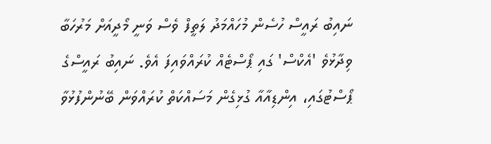ނައިބު ރައީސް ހުސެން މުހައްމަދު ލަތީފް ވެސް ވަނީ މޯދީއަށް މަރުހަބާ ވިދާޅުވެ 'އެކްސް' ގައި ޕޯސްޓެއް ކުރައްވައިފަ އެވެ. ނައިބު ރައީސްގެ ޕޯސްޓުގައި، އިންޑިއާއާ ގުޅިގެން މަސައްކަތް ކުރައްވަން ބޭނުންފުޅުވާ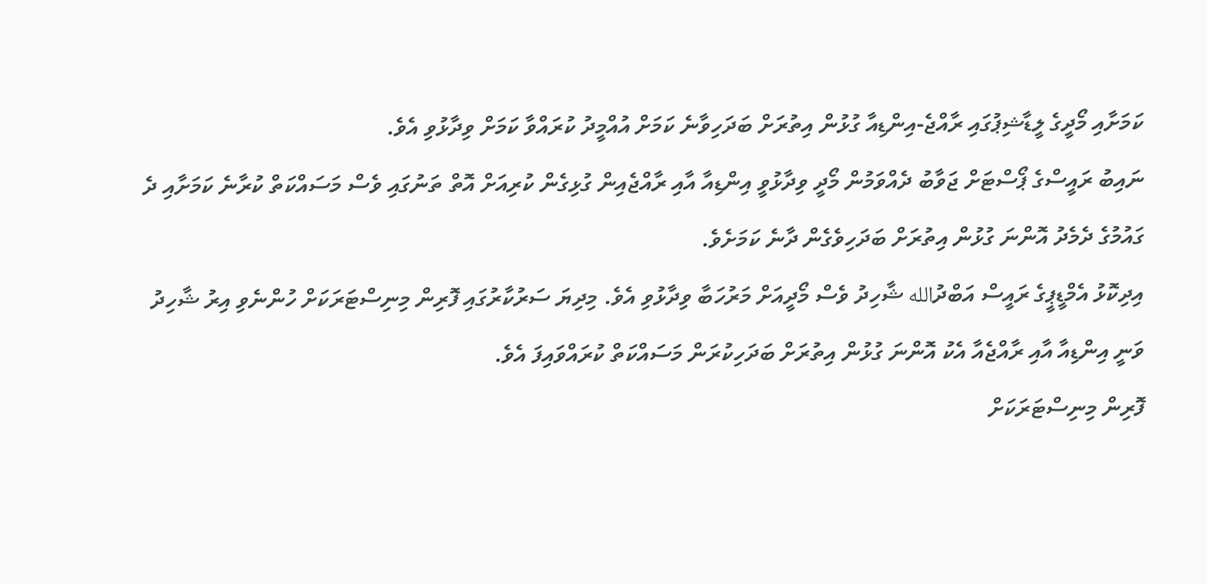ކަމަށާއި މޯދީގެ ލީޑާޝިޕުގައި ރާއްޖެ-އިންޑިއާ ގުޅުން އިތުރަށް ބަދަހިވާނެ ކަމަށް އުއްމީދު ކުރައްވާ ކަމަށް ވިދާޅުވި އެވެ.
ނައިބު ރައީސްގެ ޕޯސްޓަށް ޖަވާބު ދެއްވަމުން މޯދީ ވިދާޅުވީ އިންޑިއާ އާއި ރާއްޖެއިން ގުޅިގެން ކުރިއަށް އޮތް ތަނުގައި ވެސް މަސައްކަތް ކުރާނެ ކަމަށާއި ދެ ގައުމުގެ ދެމެދު އޮންނަ ގުޅުން އިތުރަށް ބަދަހިވެގެން ދާނެ ކަމަށެވެ.
އިދިކޮޅު އެމްޑީޕީގެ ރައީސް އަބްދުالله ޝާހިދު ވެސް މޯދީއަށް މަރުހަބާ ވިދާޅުވި އެވެ. މިދިޔަ ސަރުކާރުގައި ފޮރިން މިނިސްޓަރަކަށް ހުންނެވި އިރު ޝާހިދު ވަނީ އިންޑިއާ އާއި ރާއްޖެއާ އެކު އޮންނަ ގުޅުން އިތުރަށް ބަދަހިކުރަން މަސައްކަތް ކުރައްވައިފަ އެވެ.
ފޮރިން މިނިސްޓަރަކަށް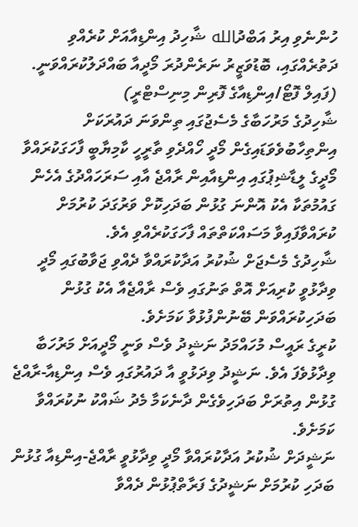ހުންނެވި އިރު އަބްދުالله ޝާހިދު އިންޑިއާއަށް ކުރެއްވި ދަތުރެއްގައި، ބޮޑުވަޒީރު ނަރެންދުރަ މޯދީއާ ބައްދަލުކުރައްވަނީ. (ފައިލް ފޮޓޯ/އިންޑިއާގެ ފޮރިން މިނިސްޓްރީ)
ޝާހިދުގެ މަރުހަބާގެ މެސެޖުގައި ތިންވަނަ ދައުރަކަށް އިންތިހާބުވެވަޑައިގެން މޯދީ ހޯއްދެވި ތާރީހީ ކާމިޔާބީ ފާހަގަކުރައްވާ މޯދީގެ ލީޑާޝިޕުގައި އިންޑިއާއިން ރާއްޖެ އާއި ސަރަހައްދުގެ އެހެން ގައުމުތަކާ އެކު އޮންނަ ގުޅުން ބަދަހިކޮށް ވަރުގަދަ ކުރުމަށް ކުރައްވާފައިވާ މަސައްކަތްތައް ފާހަގަކުރެއްވި އެވެ.
ޝާހިދުގެ މެސެޖަށް ޝުކުރު އަދާކުރައްވާ ދެއްވި ޖަވާބުގައި މޯދީ ވިދާޅުވީ ކުރިއަށް އޮތް ތަނުގައި ވެސް ރާއްޖެއާ އެކު ގުޅުން ބަދަހިކުރައްވަން ބޭނުންފުޅުވާ ކަމަށެވެ.
ކުރީގެ ރައީސް މުހައްމަދު ނަޝީދު ވެސް ވަނީ މޯދީއަށް މަރުހަބާ ވިދާޅުވެފަ އެވެ. ނަޝީދު ވިދަޅުވީ އާ ދައުރުގައި ވެސް އިންޑިއާ-ރާއްޖެ ގުޅުން އިތުރަށް ބަދަހިވެގެން ދާނެކަމާ މެދު ޝައްކު ނުކުރައްވާ ކަމަށެވެ.
ނަޝީދަށް ޝުކުރު އަދާކުރައްވާ މޯދީ ވިދާޅުވީ ރާއްޖެ-އިންޑިއާ ގުޅުން ބަދަހި ކުރުމަށް ނަޝީދުގެ ފަރާތްޕުޅުން ދެއްވާ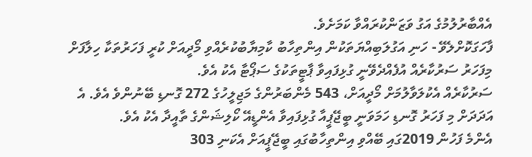އެއްބާރުލުމުގެ އަގު ވަޒަންކުރައްވާ ކަމަށެވެ.
ފާހަގަކޮށްލެވޭ - ހަނި އަގުލަބިއްޔަތަކުން އިންތިހާބު ކާމިޔާބުކުރެއްވި މޯދީއަށް ކުރީ ފަހަރުތަކާ ހިލާފަށް މިފަހަރު ސަރުކާރެއް އުފެއްދެވޭނީ ގުޅިފައިވާ ޕާޓީތަކުގެ ސަޕޯޓާ އެކު އެވެ.
ސަރުކާރެއް އެކުލަވާލުމަށް މޯދީއަށް، 543 މެންބަރުންގެ މަޖިލީހުގެ 272 ގޮނޑި ބޭނުންވެ އެވެ. އެ އަދަދަށް މި ފަހަރު ގޮނޑި ހަމަވަނީ ބީޖޭޕީއާ ގުޅިފައިވާ އެންޑީއޭ ކޯލިޝަންގެ ތާއީދާ އެކު އެވެ.
އެންމެ ފަހުން 2019ގައި ބޭއްވި އިންތިހާބުގައި ބީޖޭޕީއަށް އެކަނި 303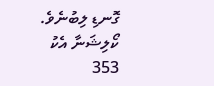ގޮނޑި ލިބުނެވެ. ކޯލިޝަނާ އެކު 353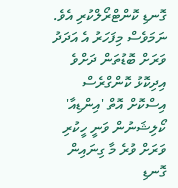ގޮނޑި ކޮންޓްރޯލްކުރި އެވެ. ނަމަވެސް މިފަހަރު އެ އަދަދު ވަރަށް ބޮޑުތަން ދަށްވެ އިދިކޮޅު ކޮންގްރެސް އިސްކޮށް އޮތް 'އިންޑިއާ' ކޯލިޝަނުން ވަނީ ހީކުރި ވަރަށް ވުރެ މާ ގިނައިން ގޮނޑި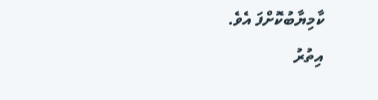ކާމިޔާބުކޮށްފަ އެވެ.
އިތުރު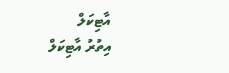އާޓިކަލް
އިތުރު އާޓިކަލް